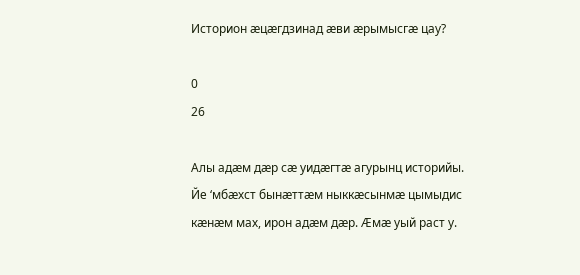Историон æцæгдзинад æви æрымысгæ цау?

0
26

Алы адæм дæр сæ уидæгтæ агурынц историйы. Йе ‘мбæхст бынæттæм ныккæсынмæ цымыдис кæнæм мах, ирон адæм дæр. Æмæ уый раст у.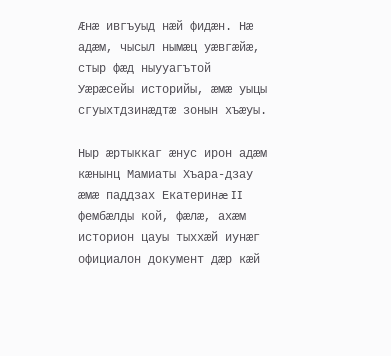Æнæ ивгъуыд нæй фидæн. Нæ адæм, чысыл нымæц уæвгæйæ, стыр фæд ныууагътой Уæрæсейы историйы, æмæ уыцы сгуыхтдзинæдтæ зонын хъæуы.

Ныр æртыккаг æнус ирон адæм кæнынц Мамиаты Хъара-дзау æмæ паддзах Екатеринæ II фембæлды кой, фæлæ, ахæм историон цауы тыххæй иунæг официалон документ дæр кæй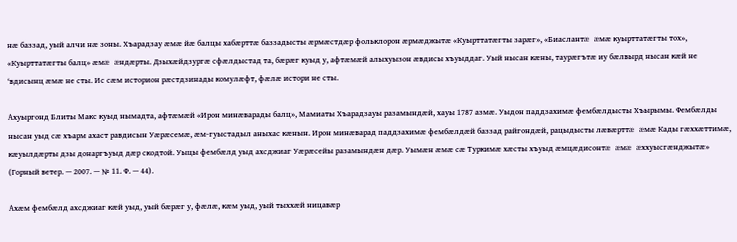нæ баззад, уый алчи нæ зоны. Хъарадзау æмæ йæ балцы хабæрттæ баззадысты æрмæстдæр фольклорон æрмæджытæ «Куырттатæгты зарæг», «Биаслантæ æмæ куырттатæгты тох», «Куырттатæгты балц» æмæ æндæрты. Дзыхæйдзургæ сфæлдыстад та, бæрæг куыд у, афтæмæй алыхуызон æвдисы хъуыддаг. Уый нысан кæны, таурæгътæ иу бæлвырд нысан кæй не ‘вдисынц æмæ не сты. Ис сæм историон рæстдзинады комулæфт, фæлæ истори не сты.

Ахуыргонд Блиты Макс куыд нымадта, афтæмæй «Ирон минæварады балц», Мамиаты Хъарадзауы разамындæй, хауы 1787 азмæ. Уыдон паддзахимæ фембæлдысты Хъырымы. Фембæлды нысан уыд сæ хъарм ахаст равдисын Уæрæсемæ, æм-гуыстадыл аныхас кæнын. Ирон минæварад паддзахимæ фембæлдæй баззад райгондæй, рацыдысты лæвæрттæ æмæ Кады гæххæттимæ, кæуылдæрты дзы донаргъуыд дæр скодтой. Уыцы фембæлд уыд ахсджиаг Уæрæсейы разамындæн дæр. Уымæн æмæ сæ Туркимæ хæсты хъуыд æмцæдисонтæ æмæ æххуысгæнджытæ» (Горный ветер. — 2007. — № 11. Ф. — 44).

Ахæм фембæлд ахсджиаг кæй уыд, уый бæрæг у, фæлæ, кæм уыд, уый тыххæй ницавæр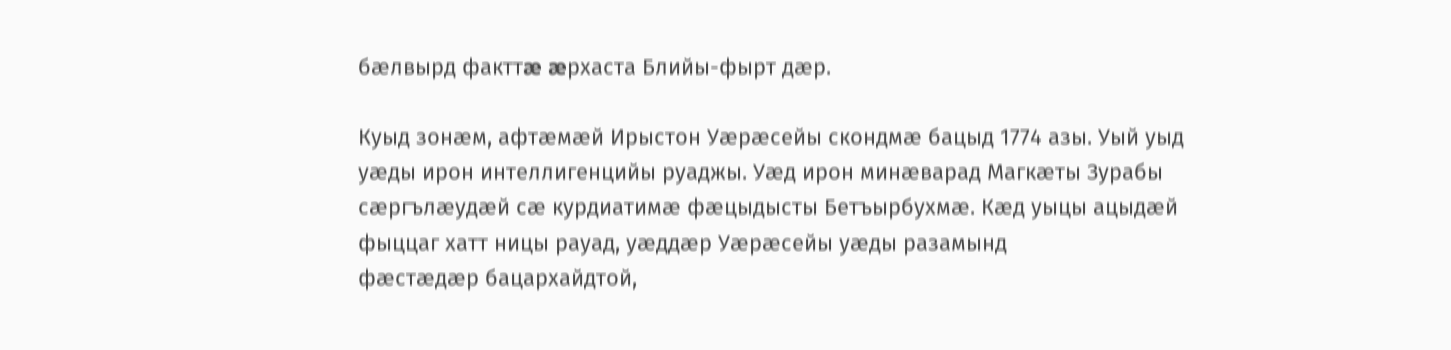бæлвырд факттæ æрхаста Блийы-фырт дæр.

Куыд зонæм, афтæмæй Ирыстон Уæрæсейы скондмæ бацыд 1774 азы. Уый уыд уæды ирон интеллигенцийы руаджы. Уæд ирон минæварад Магкæты Зурабы сæргълæудæй сæ курдиатимæ фæцыдысты Бетъырбухмæ. Кæд уыцы ацыдæй фыццаг хатт ницы рауад, уæддæр Уæрæсейы уæды разамынд
фæстæдæр бацархайдтой,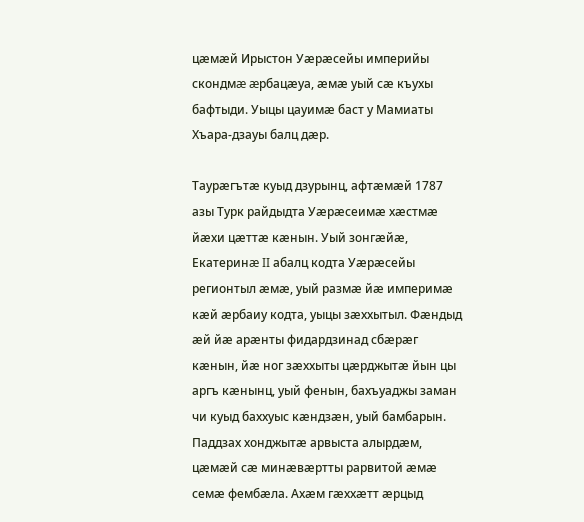цæмæй Ирыстон Уæрæсейы империйы скондмæ æрбацæуа, æмæ уый сæ къухы бафтыди. Уыцы цауимæ баст у Мамиаты Хъара-дзауы балц дæр.

Таурæгътæ куыд дзурынц, афтæмæй 1787 азы Турк райдыдта Уæрæсеимæ хæстмæ йæхи цæттæ кæнын. Уый зонгæйæ, Екатеринæ II абалц кодта Уæрæсейы регионтыл æмæ, уый размæ йæ империмæ кæй æрбаиу кодта, уыцы зæххытыл. Фæндыд æй йæ арæнты фидардзинад сбæрæг кæнын, йæ ног зæххыты цæрджытæ йын цы аргъ кæнынц, уый фенын, бахъуаджы заман чи куыд баххуыс кæндзæн, уый бамбарын. Паддзах хонджытæ арвыста алырдæм, цæмæй сæ минæвæртты рарвитой æмæ семæ фембæла. Ахæм гæххæтт æрцыд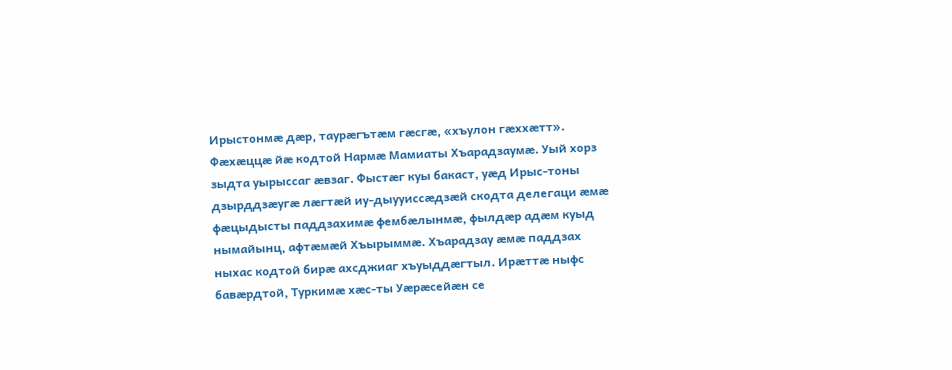Ирыстонмæ дæр, таурæгътæм гæсгæ, «хъулон гæххæтт». Фæхæццæ йæ кодтой Нармæ Мамиаты Хъарадзаумæ. Уый хорз зыдта уырыссаг æвзаг. Фыстæг куы бакаст, уæд Ирыс-тоны дзырддзæугæ лæгтæй иу-дыууиссæдзæй скодта делегаци æмæ фæцыдысты паддзахимæ фембæлынмæ, фылдæр адæм куыд нымайынц, афтæмæй Хъырыммæ. Хъарадзау æмæ паддзах ныхас кодтой бирæ ахсджиаг хъуыддæгтыл. Ирæттæ ныфс бавæрдтой, Туркимæ хæс-ты Уæрæсейæн се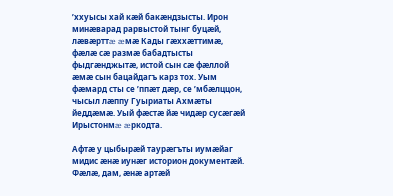’ххуысы хай кæй бакæндзысты. Ирон минæварад рарвыстой тынг буцæй, лæвæрттæ æмæ Кады гæххæттимæ, фæлæ сæ размæ бабадтысты фыдгæнджытæ, истой сын сæ фæллой æмæ сын бацайдагъ карз тох. Уым фæмард сты се ’ппæт дæр, се ’мбæлццон, чысыл лæппу Гуыриаты Ахмæты йеддæмæ. Уый фæстæ йæ чидæр сусæгæй Ирыстонмæ æркодта.

Афтæ у цыбырæй таурæгъты иумæйаг мидис æнæ иунæг историон документæй. Фæлæ, дам, æнæ артæй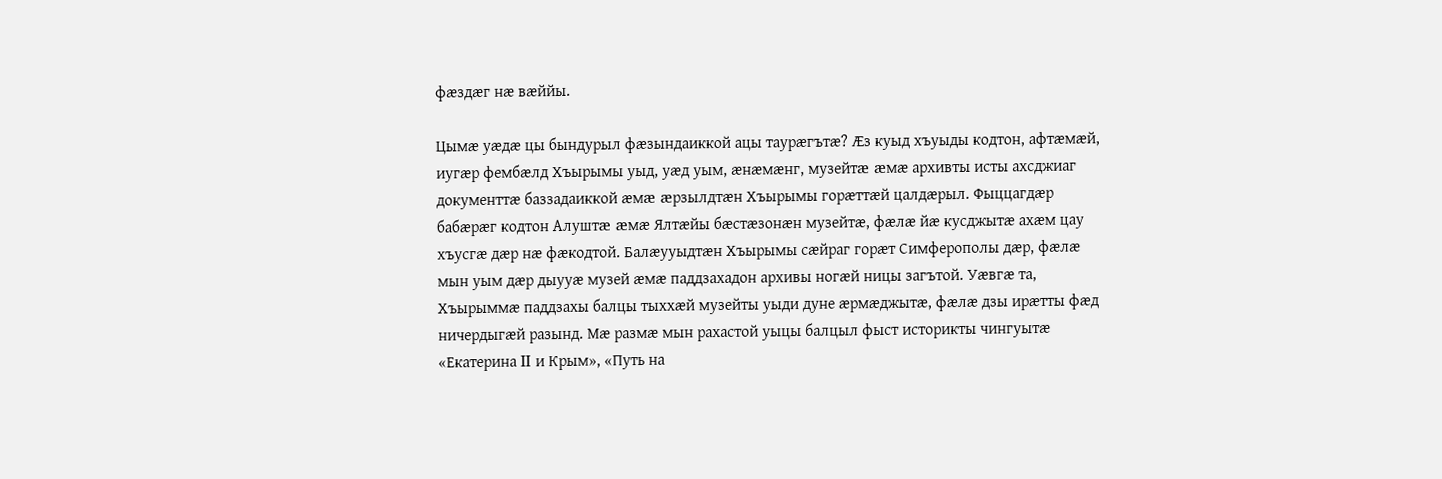фæздæг нæ вæййы.

Цымæ уæдæ цы бындурыл фæзындаиккой ацы таурæгътæ? Æз куыд хъуыды кодтон, афтæмæй, иугæр фембæлд Хъырымы уыд, уæд уым, æнæмæнг, музейтæ æмæ архивты исты ахсджиаг документтæ баззадаиккой æмæ æрзылдтæн Хъырымы горæттæй цалдæрыл. Фыццагдæр бабæрæг кодтон Алуштæ æмæ Ялтæйы бæстæзонæн музейтæ, фæлæ йæ кусджытæ ахæм цау хъусгæ дæр нæ фæкодтой. Балæууыдтæн Хъырымы сæйраг горæт Симферополы дæр, фæлæ мын уым дæр дыууæ музей æмæ паддзахадон архивы ногæй ницы загътой. Уæвгæ та, Хъырыммæ паддзахы балцы тыххæй музейты уыди дуне æрмæджытæ, фæлæ дзы ирæтты фæд ничердыгæй разынд. Мæ размæ мын рахастой уыцы балцыл фыст историкты чингуытæ «Екатерина II и Крым», «Путь на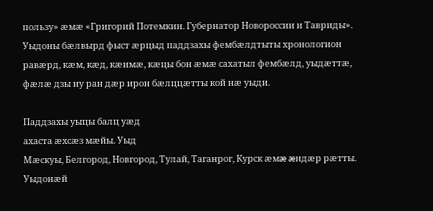пользу» æмæ «Григорий Потемкин. Губернатор Новороссии и Тавриды». Уыдоны бæлвырд фыст æрцыд паддзахы фембæлдтыты хронологион равæрд, кæм, кæд, кæимæ, кæцы бон æмæ сахатыл фембæлд, уыдæттæ, фæлæ дзы иу ран дæр ирон бæлццæтты кой нæ уыди.

Паддзахы уыцы балц уæд
ахаста æхсæз мæйы. Уыд
Мæскуы, Белгород, Новгород, Тулай, Таганрог, Курск æмæ æндæр рæтты. Уыдонæй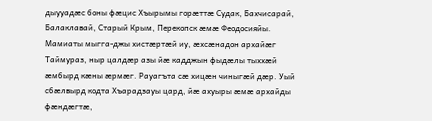дыууадæс боны фæцис Хъырымы горæттæ Судак, Бахчисарай, Балаклавай, Старый Крым, Перекопск æмæ Феодосияйы. Мамиаты мыгга-джы хистæртæй иу, æхсæнадон архайæг Таймураз, ныр цалдæр азы йæ кадджын фыдæлы тыххæй æмбырд кæны æрмæг. Рауагъта сæ хицæн чиныгæй дæр. Уый сбæлвырд кодта Хъарадзауы цард, йæ ахуыры æмæ архайды фæндæгтæ,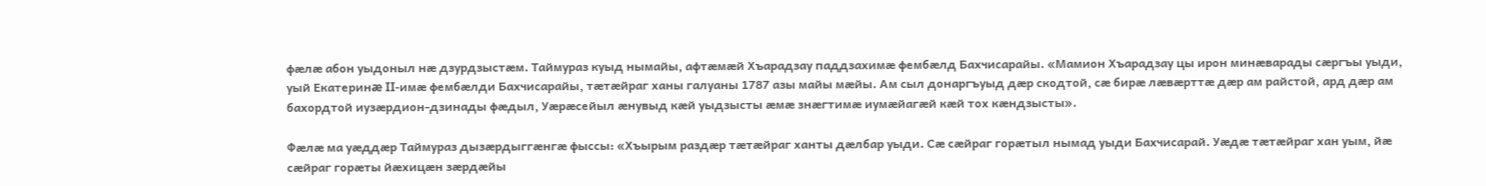фæлæ абон уыдоныл нæ дзурдзыстæм. Таймураз куыд нымайы, афтæмæй Хъарадзау паддзахимæ фембæлд Бахчисарайы. «Мамион Хъарадзау цы ирон минæварады сæргъы уыди, уый Екатеринæ II-имæ фембæлди Бахчисарайы, тæтæйраг ханы галуаны 1787 азы майы мæйы. Ам сыл донаргъуыд дæр скодтой, сæ бирæ лæвæрттæ дæр ам райстой, ард дæр ам бахордтой иузæрдион-дзинады фæдыл, Уæрæсейыл æнувыд кæй уыдзысты æмæ знæгтимæ иумæйагæй кæй тох кæндзысты».

Фæлæ ма уæддæр Таймураз дызæрдыггæнгæ фыссы: «Хъырым раздæр тæтæйраг ханты дæлбар уыди. Сæ сæйраг горæтыл нымад уыди Бахчисарай. Уæдæ тæтæйраг хан уым, йæ сæйраг горæты йæхицæн зæрдæйы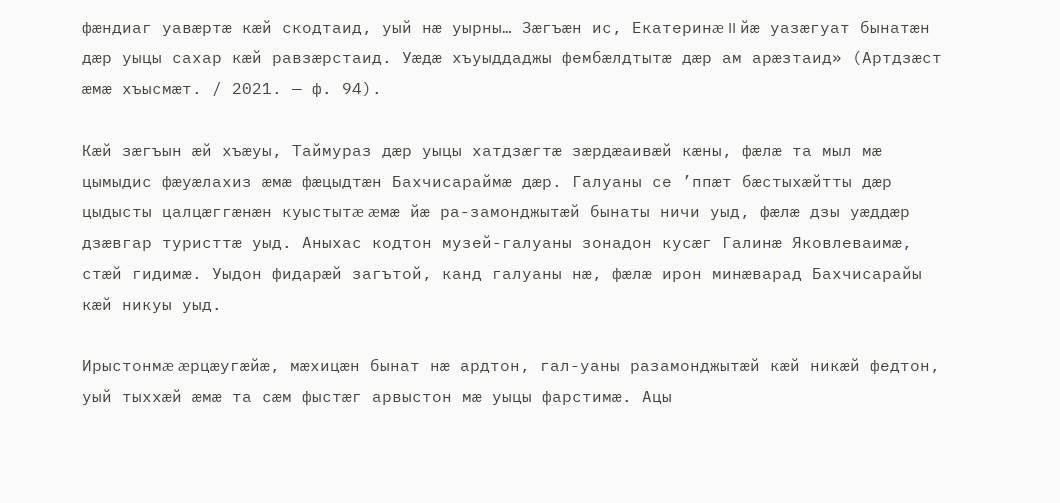фæндиаг уавæртæ кæй скодтаид, уый нæ уырны… Зæгъæн ис, Екатеринæ II йæ уазæгуат бынатæн дæр уыцы сахар кæй равзæрстаид. Уæдæ хъуыддаджы фембæлдтытæ дæр ам арæзтаид» (Артдзæст æмæ хъысмæт. / 2021. — ф. 94).

Кæй зæгъын æй хъæуы, Таймураз дæр уыцы хатдзæгтæ зæрдæаивæй кæны, фæлæ та мыл мæ цымыдис фæуæлахиз æмæ фæцыдтæн Бахчисараймæ дæр. Галуаны се ’ппæт бæстыхæйтты дæр цыдысты цалцæггæнæн куыстытæ æмæ йæ ра-замонджытæй бынаты ничи уыд, фæлæ дзы уæддæр дзæвгар туристтæ уыд. Аныхас кодтон музей-галуаны зонадон кусæг Галинæ Яковлеваимæ, стæй гидимæ. Уыдон фидарæй загътой, канд галуаны нæ, фæлæ ирон минæварад Бахчисарайы кæй никуы уыд.

Ирыстонмæ æрцæугæйæ, мæхицæн бынат нæ ардтон, гал-уаны разамонджытæй кæй никæй федтон, уый тыххæй æмæ та сæм фыстæг арвыстон мæ уыцы фарстимæ. Ацы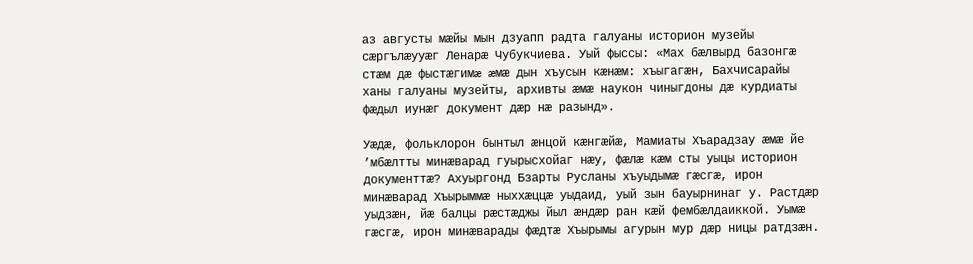аз августы мæйы мын дзуапп радта галуаны историон музейы сæргълæууæг Ленарæ Чубукчиева. Уый фыссы: «Мах бæлвырд базонгæ стæм дæ фыстæгимæ æмæ дын хъусын кæнæм: хъыгагæн, Бахчисарайы ханы галуаны музейты, архивты æмæ наукон чиныгдоны дæ курдиаты фæдыл иунæг документ дæр нæ разынд».

Уæдæ, фольклорон бынтыл æнцой кæнгæйæ, Мамиаты Хъарадзау æмæ йе ’мбæлтты минæварад гуырысхойаг нæу, фæлæ кæм сты уыцы историон документтæ? Ахуыргонд Бзарты Русланы хъуыдымæ гæсгæ, ирон минæварад Хъырыммæ ныххæццæ уыдаид, уый зын бауырнинаг у. Растдæр уыдзæн, йæ балцы рæстæджы йыл æндæр ран кæй фембæлдаиккой. Уымæ гæсгæ, ирон минæварады фæдтæ Хъырымы агурын мур дæр ницы ратдзæн.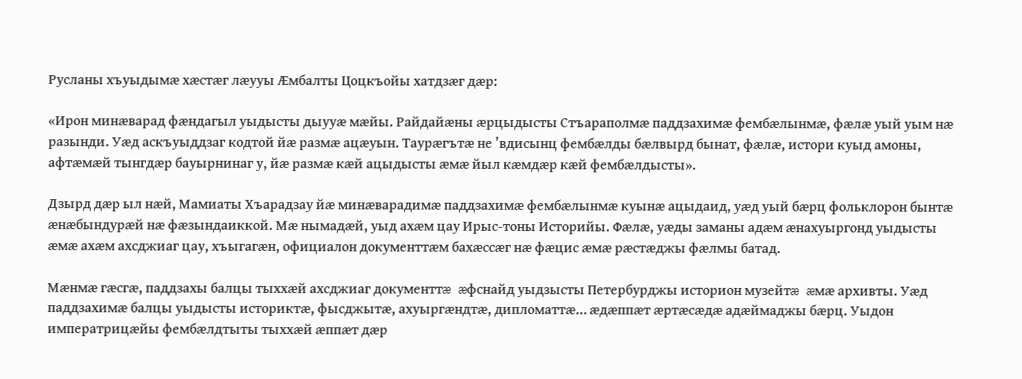Русланы хъуыдымæ хæстæг лæууы Æмбалты Цоцкъойы хатдзæг дæр:

«Ирон минæварад фæндагыл уыдысты дыууæ мæйы. Райдайæны æрцыдысты Стъараполмæ паддзахимæ фембæлынмæ, фæлæ уый уым нæ разынди. Уæд аскъуыддзаг кодтой йæ размæ ацæуын. Таурæгътæ не ’вдисынц фембæлды бæлвырд бынат, фæлæ, истори куыд амоны, афтæмæй тынгдæр бауырнинаг у, йæ размæ кæй ацыдысты æмæ йыл кæмдæр кæй фембæлдысты».

Дзырд дæр ыл нæй, Мамиаты Хъарадзау йæ минæварадимæ паддзахимæ фембæлынмæ куынæ ацыдаид, уæд уый бæрц фольклорон бынтæ æнæбындурæй нæ фæзындаиккой. Мæ нымадæй, уыд ахæм цау Ирыс-тоны Историйы. Фæлæ, уæды заманы адæм æнахуыргонд уыдысты æмæ ахæм ахсджиаг цау, хъыгагæн, официалон документтæм бахæссæг нæ фæцис æмæ рæстæджы фæлмы батад.

Мæнмæ гæсгæ, паддзахы балцы тыххæй ахсджиаг документтæ æфснайд уыдзысты Петербурджы историон музейтæ æмæ архивты. Уæд паддзахимæ балцы уыдысты историктæ, фысджытæ, ахуыргæндтæ, дипломаттæ… æдæппæт æртæсæдæ адæймаджы бæрц. Уыдон императрицæйы фембæлдтыты тыххæй æппæт дæр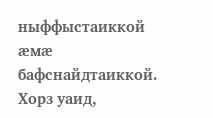ныффыстаиккой æмæ бафснайдтаиккой. Хорз уаид,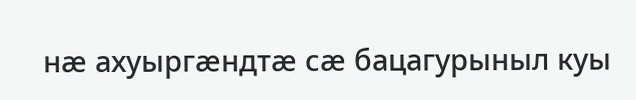нæ ахуыргæндтæ сæ бацагурыныл куы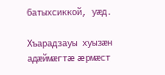батыхсиккой, уæд.

Хъарадзауы хуызæн адæймæгтæ æрмæст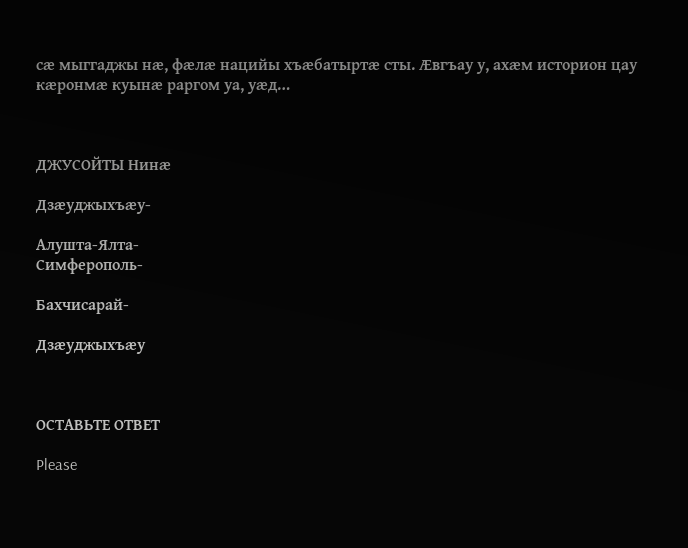сæ мыггаджы нæ, фæлæ нацийы хъæбатыртæ сты. Æвгъау у, ахæм историон цау кæронмæ куынæ раргом уа, уæд…



ДЖУСОЙТЫ Нинæ

Дзæуджыхъæу-

Алушта-Ялта-
Симферополь-

Бахчисарай-

Дзæуджыхъæу



ОСТАВЬТЕ ОТВЕТ

Please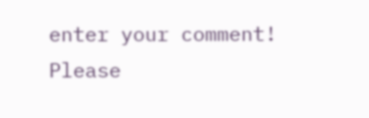enter your comment!
Please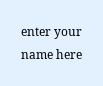enter your name here